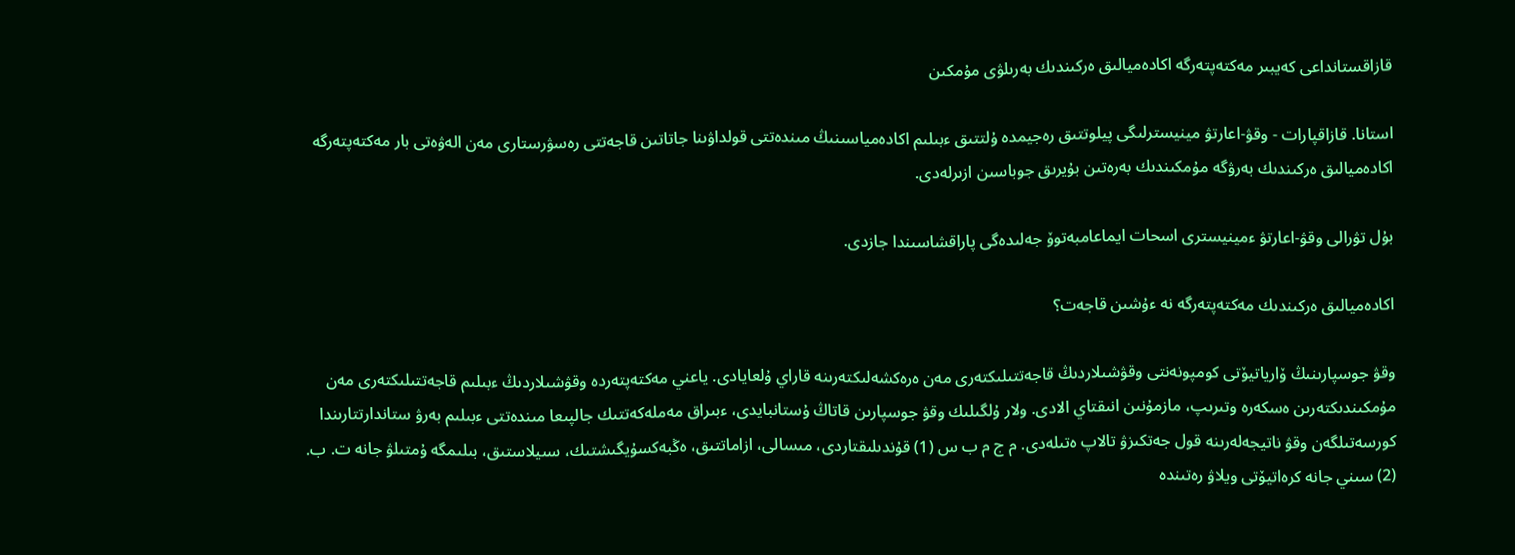قازاقستانداعى كەيبىر مەكتەپتەرگە اكادەميالىق ەركىندىك بەرىلۋى مۇمكىن

استانا. قازاقپارات - وقۋ-اعارتۋ مينيسترلىگى پيلوتتىق رەجيمدە ۇلتتىق ءبىلىم اكادەمياسىنىڭ مىندەتتى قولداۋىنا جاتاتىن قاجەتتى رەسۋرستارى مەن الەۋەتى بار مەكتەپتەرگە اكادەميالىق ەركىندىك بەرۋگە مۇمكىندىك بەرەتىن بۇيرىق جوباسىن ازىرلەدى.

بۇل تۋرالى وقۋ-اعارتۋ ءمينيسترى اسحات ايماعامبەتوۆ جەلىدەگى پاراقشاسىندا جازدى.

اكادەميالىق ەركىندىك مەكتەپتەرگە نە ءۇشىن قاجەت؟

وقۋ جوسپارىنىڭ ۆارياتيۆتى كومپونەنتى وقۋشىلاردىڭ قاجەتتىلىكتەرى مەن ەرەكشەلىكتەرىنە قاراي ۇلعايادى. ياعني مەكتەپتەردە وقۋشىلاردىڭ ءبىلىم قاجەتتىلىكتەرى مەن مۇمكىندىكتەرىن ەسكەرە وتىرىپ، مازمۇنىن انىقتاي الادى. ولار ۇلگىلىك وقۋ جوسپارىن قاتاڭ ۇستانبايدى، ءبىراق مەملەكەتتىك جالپىعا مىندەتتى ءبىلىم بەرۋ ستاندارتتارىندا كورسەتىلگەن وقۋ ناتيجەلەرىنە قول جەتكىزۋ تالاپ ەتىلەدى. م ج م ب س (1) قۇندىلىقتاردى، مىسالى، ازاماتتىق، ەڭبەكسۇيگىشتىك، سىيلاستىق، بىلىمگە ۇمتىلۋ جانە ت. ب. (2) سىني جانە كرەاتيۆتى ويلاۋ رەتىندە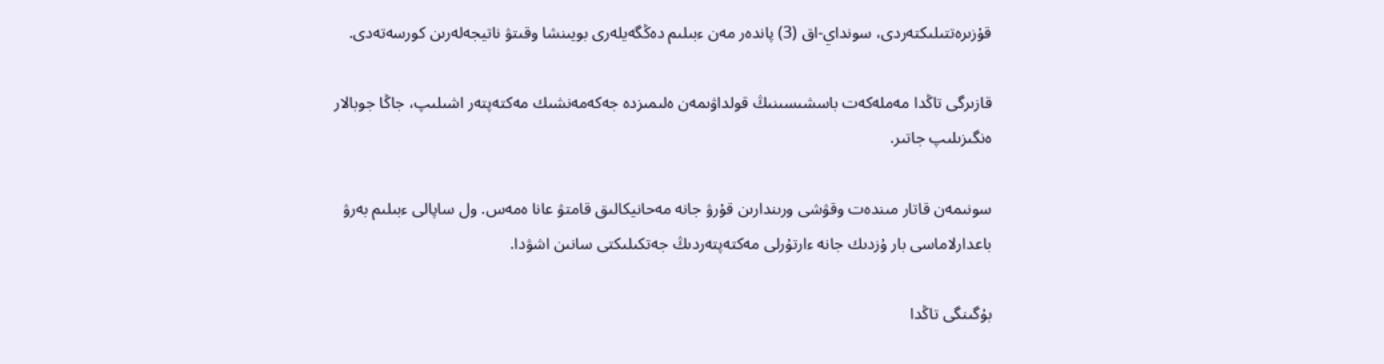قۇزىرەتتىلىكتەردى، سونداي-اق (3) پاندەر مەن ءبىلىم دەڭگەيلەرى بويىنشا وقىتۋ ناتيجەلەرىن كورسەتەدى.

قازىرگى تاڭدا مەملەكەت باسشىسىنىڭ قولداۋىمەن ەلىمىزدە جەكەمەنشىك مەكتەپتەر اشىلىپ، جاڭا جوبالار ەنگىزىلىپ جاتىر.

سونىمەن قاتار مىندەت وقۋشى ورىندارىن قۇرۋ جانە مەحانيكالىق قامتۋ عانا ەمەس. ول ساپالى ءبىلىم بەرۋ باعدارلاماسى بار ۇزدىك جانە ءارتۇرلى مەكتەپتەردىڭ جەتكىلىكتى سانىن اشۋدا.

بۇگىنگى تاڭدا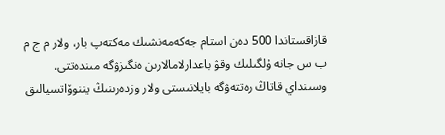قازاقستاندا 500 دەن استام جەكەمەنشىك مەكتەپ بار، ولار م ج م ب س جانە ۇلگىلىك وقۋ باعدارلامالارىن ەنگىزۋگە مىندەتتى. وسىنداي قاتاڭ رەتتەۋگە بايلانىستى ولار وزدەرىنىڭ يننوۆاتسيالىق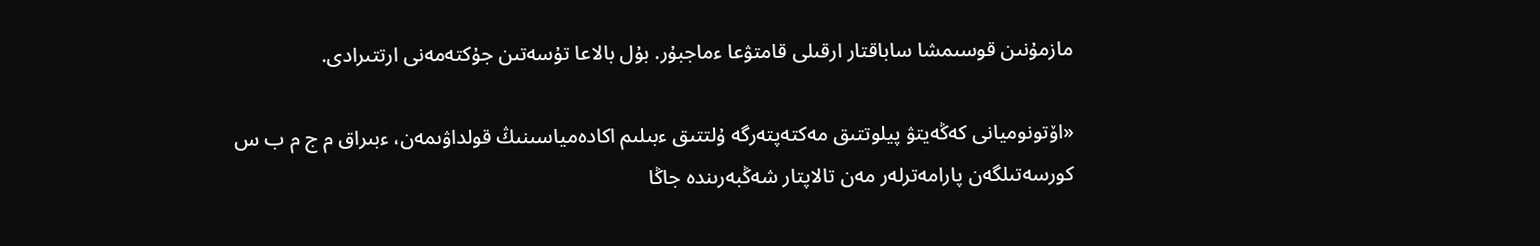مازمۇنىن قوسىمشا ساباقتار ارقىلى قامتۋعا ءماجبۇر. بۇل بالاعا تۇسەتىن جۇكتەمەنى ارتتىرادى.

«اۆتونوميانى كەڭەيتۋ پيلوتتىق مەكتەپتەرگە ۇلتتىق ءبىلىم اكادەمياسىنىڭ قولداۋىمەن، ءبىراق م ج م ب س كورسەتىلگەن پارامەترلەر مەن تالاپتار شەڭبەرىندە جاڭا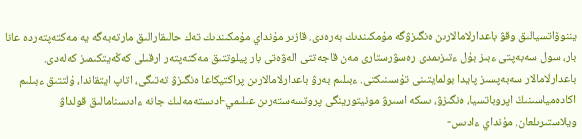يننوۆاتسيالىق وقۋ باعدارلامالارىن ەنگىزۋگە مۇمكىندىك بەرەدى. قازىر مۇنداي مۇمكىندىك تەك حالىقارالىق مارتەبەگە يە مەكتەپتەردە عانا بار، سول سەبەپتى ءبىز بۇل ءتىزىمدى رەسۋرستارى مەن قاجەتتى الەۋەتى بار پيلوتتىق مەكتەپتەر ارقىلى كەڭەيتكىمىز كەلەدى. باعدارلامالار سەبەپسىز پايدا بولمايتىنى تۇسىنىكتى. ءبىلىم بەرۋ باعدارلامالارىن پراكتيكاعا ەنگىزۋ تەتىگى، اتاپ ايتقاندا، ۇلتتىق ءبىلىم اكادەمياسىنىڭ اپروباتسيا، ەنگىزۋ، ىسكە اسىرۋ مونيتورينگى پروتسەستەرىن عىلىمي-ادىستەمەلىك جانە ءادىسنامالىق قولداۋ ويلاستىرىلعان. مۇنداي ءادىس-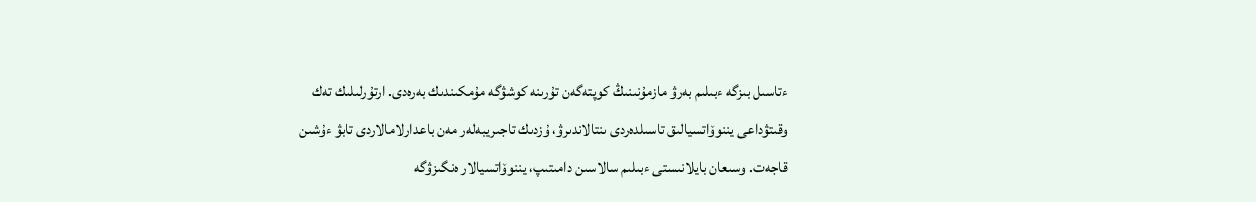ءتاسىل بىزگە ءبىلىم بەرۋ مازمۇنىنىڭ كوپتەگەن تۇرىنە كوشۋگە مۇمكىندىك بەرەدى. ارتۇرلىلىك تەك وقىتۋداعى يننوۆاتسيالىق تاسىلدەردى ىنتالاندىرۋ، ۇزدىك تاجىريبەلەر مەن باعدارلامالاردى تابۋ ءۇشىن قاجەت. وسىعان بايلانىستى ءبىلىم سالاسىن دامىتىپ، يننوۆاتسيالار ەنگىزۋگە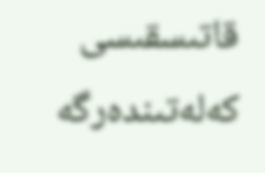قاتىسقىسى كەلەتىندەرگە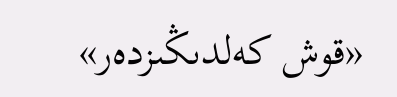«قوش كەلدىڭىزدەر»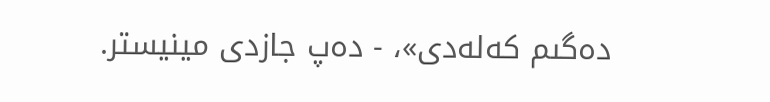دەگىم كەلەدى»، - دەپ جازدى مينيستر.